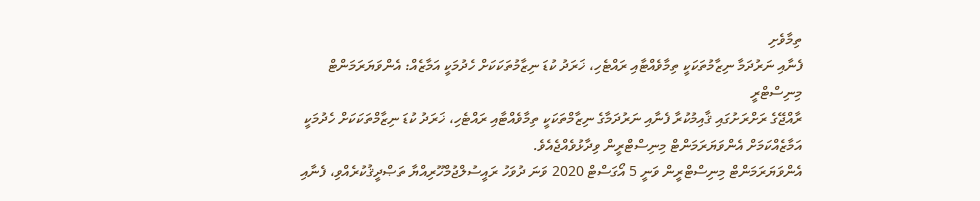ތިމާވެށި
ފެނާއި ނަރުދަމާ ނިޒާމުތަކަކީ ތިމާވެއްޓާއި ރައްޓެހި، ޚަރަދު ކުޑަ ނިޒާމުތަކަކަށް ހެދުމަކީ އަމާޒެއް: އެންވަޔަރަމަންޓް މިނިސްޓްރީ
ރާއްޖޭގެ ރަށްރަށުގައި ޤާއިމުކުރާ ފެނާއި ނަރުދަމާގެ ނިޒާމްތަކަކީ ތިމާވެއްޓާއި ރައްޓެހި، ޚަރަދު ކުޑަ ނިޒާމްތަކަކަށް ހެދުމަކީ އަމާޒެއްކަމަށް އެންވަޔަރަމަންޓް މިނިސްޓްރީން ވިދާޅުވެއްޖެއެވެ.
އެންވަޔަރަމަންޓް މިނިސްޓްރީން ވަނީ 5 އޯގަސްޓް 2020 ވަނަ ދުވަހު ރައީސުލްޖުމްހޫރިއްޔާ ތަޞްދީޤުކުރެއްވި، ފެނާއި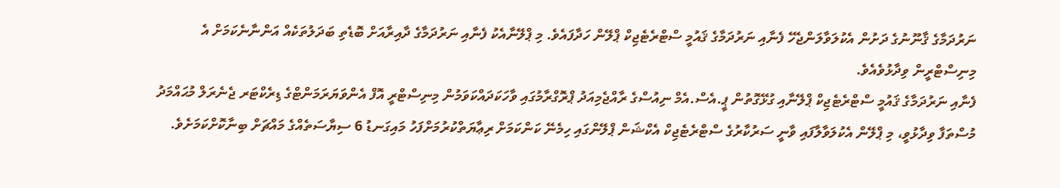ނަރުދަމާގެ ޤާނޫނުގެ ދަށުން އެކުލަވާލަންޖެހޭ ފެނާއި ނަރުދަމާގެ ޤައުމީ ސްޓްރެޓެޖިކް ޕްލޭން ހަދާފައެވެ. މި ޕްލޭނާއެކު ފެނާއި ނަރުދަމާގެ ދާއިރާއަށް ބޮޑެތި ބަދަލުތަކެއް އަންނާނެކަމަށް އެ މިނިސްޓްރީން ވިދާޅުވެއެވެ.
ފެނާއި ނަރުދަމާގެ ޤައުމީ ސްޓްރެޓެޖިކް ޕްލޭނާއި ގުޅޭގޮތުން ޕީ.އެސް.އެމް ނިއުސްގެ ރާއްޖެމިއަދު ޕްރޮގްރާމުގައި ވާހަކަދައްކަވަމުން މިނިސްޓްރީ އޮފް އެންވަޔަރަމަންޓްގެ ޑިރެކްޓަރ ޖެނެރަލް މުޙައްމަދު މުސްތަފާ ވިދާޅުވީ، މި ޕްލޭން އެކުލަވާލާފައި ވާނީ ސަރުކާރުގެ ސްޓްރެޓެޖިކް އެކްޝަން ޕްލޭންގައި ހިމެނޭ ކަންކަމަށް ރިޢާޔަތްކުރުމަށްފަހު މައިގަނޑު 6 ސިޔާސަތެއްގެ މައްޗަށް ބިނާކޮށްކަމަށެވެ.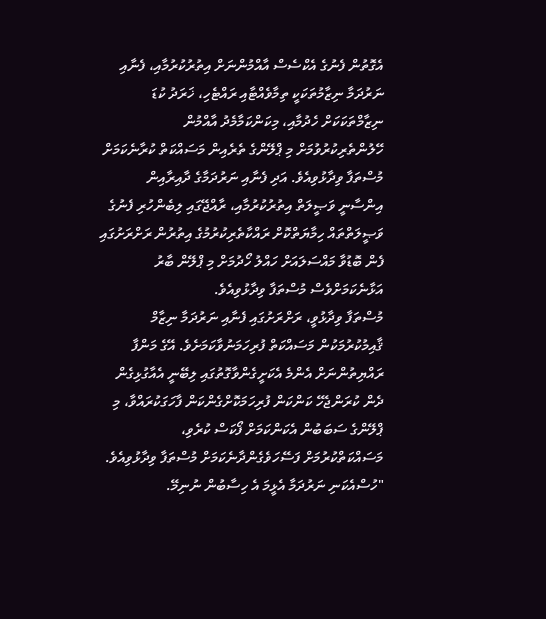އެގޮތުން ފެނުގެ އެކްސެސް އާއްމުންނަށް އިތުރުކުރުމާއި، ފެނާއި ނަރުދަމާ ނިޒާމުތަކަކީ ތިމާވެއްޓާއި ރައްޓެހި، ޚަރަދު ކުޑަ ނިޒާމްތަކަކަށް ހެދުމާއި، މިކަންކަމާމެދު އާއްމުން ހޭލުންތެރިކުރުވުމަށް މި ޕްލޭންގެ ތެރެއިން މަސައްކަތް ކުރާނެކަމަށް މުސްތަފާ ވިދާޅުވިއެވެ. އަދި ފެނާއި ނަރުދަމާގެ ދާއިރާއިން އިންސާނީ ވަޞީލަތް އިތުރުކުރުމާއި، ރާއްޖޭގައި ލިބެންހުރި ފެނުގެ ވަޞީލަތްތައް ހިމާޔަތްކޮށް ރައްކާތެރިކުރުމުގެ އިތުރުން ރަށްރަށުގައި ފެން ބޮޑުވާ މައްސަލައަށް ހައްލު ހޯދުމަށް މި ޕްލޭން ބާރު އަޅާނެކަމަށްވެސް މުސްތަފާ ވިދާޅުވިއެވެ.
މުސްތަފާ ވިދާޅުވީ، ރަށްރަށުގައި ފެނާއި ނަރުދަމާ ނިޒާމް ޤާއިމުކުރުމަކުން މަސައްކަތް ފުރިހަމަނުވާކަމަށެވެ. އޭގެ މަންފާ ރައްޔިތުންނަށް އެންމެ އެކަށީގެންވާގޮތުގައި ލިބޭނީ އެއާގުޅިގެން ދެން ކުރަންޖެހޭ ކަންކަން ފުރިހަމަކޮށްގެންކަން ފާހަގަކުރައްވާ، މި ޕްލޭންގެ ސަބަބުން އެކަންކަމަށް ފޯކަސް ކުރެވި، މަސައްކަތްކުރުމަށް ފަސޭހަވެގެންދާނެކަމަށް މުސްތަފާ ވިދާޅުވިއެވެ.
"ހުސްއެކަނި ނަރުދަމާ އެޅީމަ އެ ހިސާބުން ނުނިމޭ.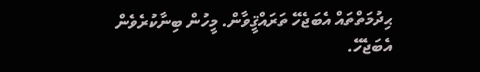ޙިދުމަތްތައް އެބަޖެހޭ ތަރައްޤީވާން. މީހުން ބިނާކުރެވެން އެބަޖެހޭ.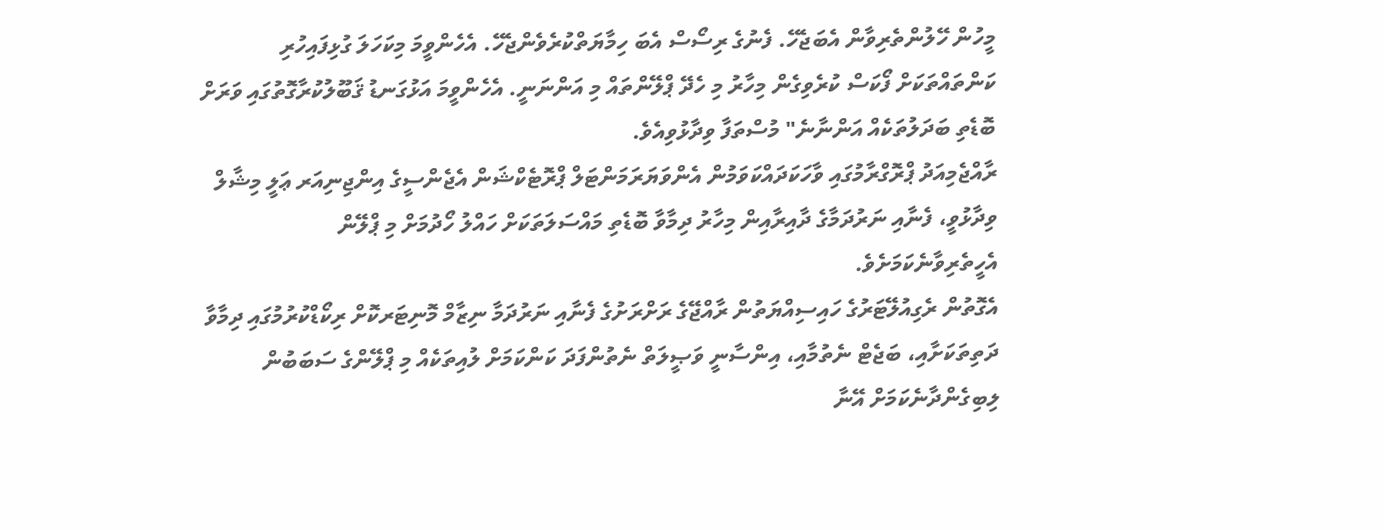މީހުން ހޭލުންތެރިވާން އެބަޖެހޭ. ފެނުގެ ރިސޯސް އެބަ ހިމާޔަތްކުރެވެންޖެހޭ. އެހެންވީމަ މިކަހަލަ ގުޅިފައިހުރި ކަންތައްތަކަށް ފޯކަސް ކުރެވިގެން މިހާރު މި ހެދޭ ޕްލޭންތައް މި އަންނަނީ. އެހެންވީމަ އަޅުގަނޑު ޤަބޫލުކުރާގޮތުގައި ވަރަށް ބޮޑެތި ބަދަލުތަކެއް އަންނާނެ" މުސްތަފާ ވިދާޅުވިއެވެ.
ރާއްޖެމިއަދު ޕްރޮގްރާމުގައި ވާހަކަދައްކަވަމުން އެންވަޔަރަމަންޓަލް ޕްރޮޓެކްޝަން އެޖެންސީގެ އިންޖިނިއަރ ޢަލީ މިޝާލް ވިދާޅުވީ، ފެނާއި ނަރުދަމާގެ ދާއިރާއިން މިހާރު ދިމާވާ ބޮޑެތި މައްސަލަތަކަށް ހައްލު ހޯދުމަށް މި ޕްލޭން އެހީތެރިވާނެކަމަށެވެ.
އެގޮތުން ރެގިއުލޭޓަރުގެ ހައިސިއްޔަތުން ރާއްޖޭގެ ރަށްރަށުގެ ފެނާއި ނަރުދަމާ ނިޒާމް މޮނިޓަރކޮށް ރިކޯޑްކުރުމުގައި ދިމާވާ ދަތިތަކަށާއި، ބަޖެޓް ނެތުމާއި، އިންސާނީ ވަޞީލަތް ނެތުންފަދަ ކަންކަމަށް ލުއިތަކެއް މި ޕްލޭންގެ ސަބަބުން ލިބިގެންދާނެކަމަށް އޭނާ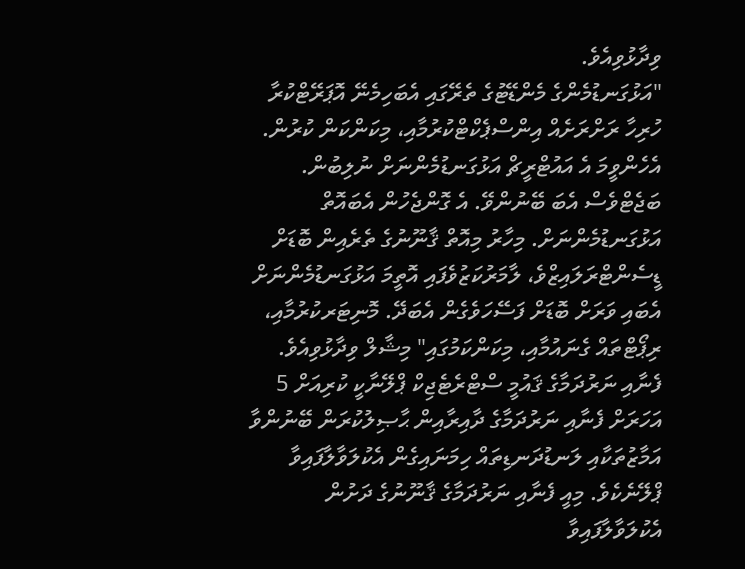ވިދާޅުވިއެވެ.
"އަޅުގަނޑުމެންގެ މެންޑޭޓުގެ ތެރޭގައި އެބަހިމެނޭ އޮޕަރޭޓްކުރާ ހުރިހާ ރަށްރަށެއް އިންސްޕެކްޓްކުރުމާއި، މިކަންކަން ކުރުން. އެހެންވީމަ އެ އައުޓްރީޗް އަޅުގަނޑުމެންނަށް ނުލިބުން. ބަޖެޓްވެސް އެބަ ބޭނުންވޭ. އެ ގޮންޖެހުން އެބައޮތް އަޅުގަނޑުމެންނަށް. މިހާރު މިއޮތް ޤާނޫނުގެ ތެރެއިން ބޮޑަށް ޑީސެންޓްރަލައިޒްވެ، ލާމަރުކަޒުވެފައި އޮތީމަ އަޅުގަނޑުމެންނަށް އެބައި ވަރަށް ބޮޑަށް ފަސޭހަވެގެން އެބަދޭ. މޮނިޓަރކުރުމާއި، ރިޕޯޓްތައް ގެނައުމާއި، މިކަންކަމުގައި" މިޝާލް ވިދާޅުވިއެވެ.
ފެނާއި ނަރުދަމާގެ ޤައުމީ ސްޓްރެޓެޖިކް ޕްލޭނާކީ ކުރިއަށް 5 އަހަރަށް ފެނާއި ނަރުދަމާގެ ދާއިރާއިން ޙާޞިލުކުރަން ބޭނުންވާ އަމާޒުތަކާއި ލަނޑުދަނޑިތައް ހިމަނައިގެން އެކުލަވާލާފައިވާ ޕްލޭނެކެވެ. މިއީ ފެނާއި ނަރުދަމާގެ ޤާނޫނުގެ ދަށުން އެކުލަވާލާފައިވާ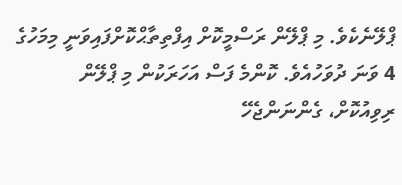ޕްލޭނެކެވެ. މި ޕްލޭން ރަސްމީކޮށް އިފްތިތާޙްކޮށްފައިވަނީ މިމަހުގެ 4 ވަނަ ދުވަހުއެވެ. ކޮންމެ ފަސް އަހަރަކުން މި ޕްލޭން ރިވިއުކޮށް، ގެންނަންޖެހޭ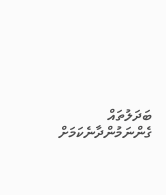ބަދަލުތައް ގެންނަމުންދާނެކަމަށް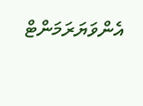އެންވަޔަރަމަންޓް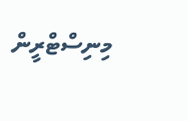މިނިސްޓްރީން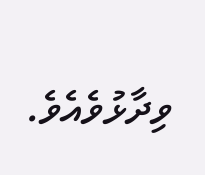ވިދާޅުވެއެވެ.